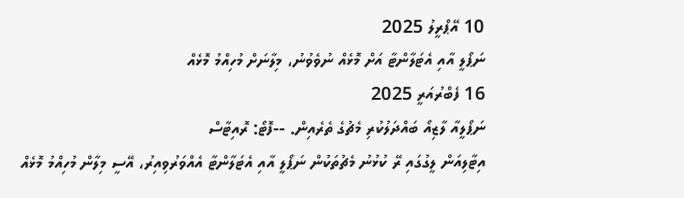10 އޭޕްރީލު 2025
ނަޕޯލީ އާއި އެޓަލާންޓާ އަށް މޮޅެއް ނުވެވުނު، މިލާނަށް މުހިއްމު މޮޅެއް
16 ފެބްރުއަރީ 2025
ނަޕޯލީއާ ލާޒިއޯ ބައްދަލުކުރި މެޗުގެ ތެރެއިން. --ފޮޓޯ: ރޮއިޓާސް
އިޓާލިއަން ލީގުގައި ރޭ ކުޅުނު މެޗުތަކުން ނަޕޯލީ އާއި އެޓަލާންޓާ އެއްވަރުވިއިރު، އޭސީ މިލާން މުހިއްމު މޮޅެއް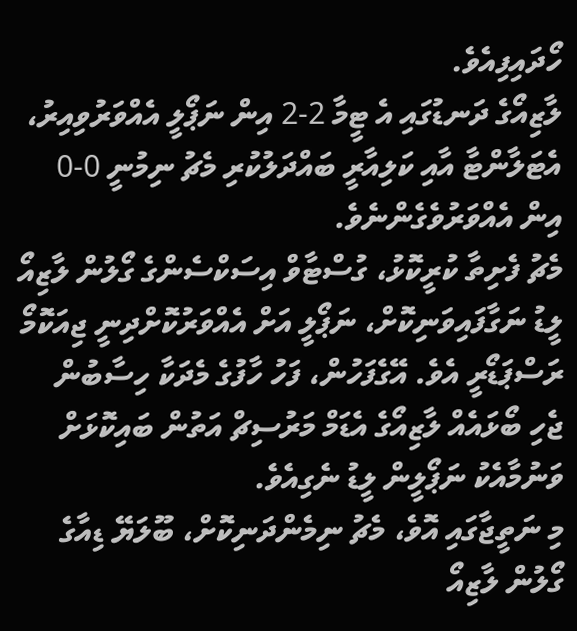ހޯދައިފިއެވެ.
ލާޒިއޯގެ ދަނޑުގައި އެ ޓީމާ 2-2 އިން ނަޕޯލީ އެއްވަރުވިއިރު، އެޓަލާންޓާ އާއި ކަލިއާރީ ބައްދަލުކުރި މެޗު ނިމުނީ 0-0 އިން އެއްވަރުވެގެންނެވެ.
މެޗު ފެށިތާ ކުރީކޮޅު، ގުސްޓާވް އިސަކްސެންގެ ގޯލުން ލާޒިއޯ ލީޑު ނަގާފައިވަނިކޮށް، ނަޕޯލީ އަށް އެއްވަރުކޮށްދިނީ ޖިއަކޮމޯ ރަސްޕަޑޯރީ އެވެ. އޭގެފަހުން، ފަހު ހާފުގެ މެދަކާ ހިސާބުން ޖެހި ބޯޅައެއް ލާޒިއޯގެ އެޑަމް މަރުސިޗް އަތުން ބައިކޮޅަށް ވަނުމާއެކު ނަޕޯލީން ލީޑު ނެގިއެވެ.
މި ނަތީޖާގައި އޮވެ، މެޗު ނިމެންދަނިކޮށް، ބޫލަޔޭ ޑިއާގެ ގޯލުން ލާޒިއޯ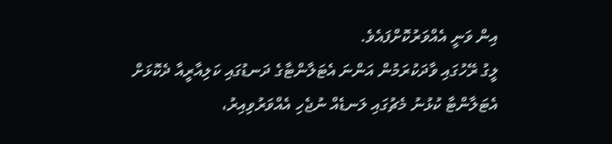އިން ވަނީ އެއްވަރުކޮށްފައެވެ.
ލީގު ރޭހުގައި ވާދަކުރަމުން އަންނަ އެޓަލާންޓާގެ ދަނޑުގައި ކަލިއާރީއާ ދެކޮޅަށް އެޓަލާންޓާ ކުޅުނު މެޗުގައި ލަނޑެއް ނުޖެހި އެއްވަރުވިއިރު،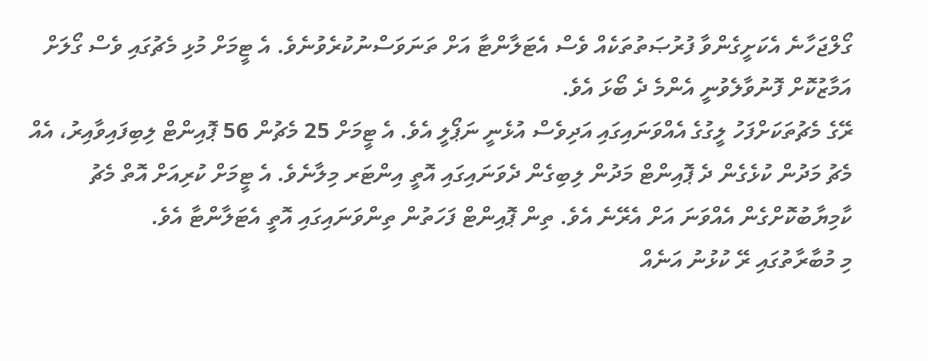ގޯލްޖަހާނެ އެކަށީގެންވާ ފުރުޞަތުތަކެއް ވެސް އެޓަލާންޓާ އަށް ތަނަވަސްނުކުރެވުނެވެ. އެ ޓީމަށް މުޅި މެޗުގައި ވެސް ގޯލަށް އަމާޒުކޮށް ފޮނުވާލެވުނީ އެންމެ ދެ ބޯޅަ އެވެ.
ރޭގެ މެޗުތަކަށްފަހު ލީގުގެ އެއްވަނައިގައި އަދިވެސް އުޅެނީ ނަޕޯލީ އެވެ. އެ ޓީމަށް 25 މެޗުން 56 ޕޮއިންޓް ލިބިފައިވާއިރު، އެއް މެޗު މަދުން ކުޅެގެން ދެ ޕޮއިންޓް މަދުން ލިބިގެން ދެވަނައިގައި އޮތީ އިންޓަރ މިލާނެވެ. އެ ޓީމަށް ކުރިއަށް އޮތް މެޗު ކާމިޔާބުކޮށްގެން އެއްވަނަ އަށް އެރޭނެ އެވެ. ތިން ޕޮއިންޓް ފަހަތުން ތިންވަނައިގައި އޮތީ އެޓަލާންޓާ އެވެ.
މި މުބާރާތުގައި ރޭ ކުޅުނު އަނެއް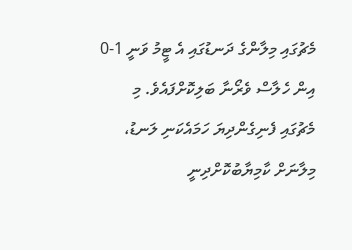މެޗުގައި މިލާންގެ ދަނޑުގައި އެ ޓީމު ވަނީ 1-0 އިން ހެލާސް ވެރޯނާ ބަލިކޮށްފައެވެ. މި މެޗުގައި ފެނިގެންދިޔަ ހަމައެކަނި ލަނޑު، މިލާނަށް ކާމިޔާބުކޮށްދިނީ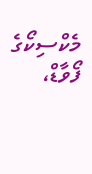މެކްސިކޯގެ ފޯވާޑް،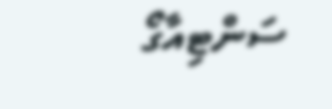ސަންޓިއާގޯ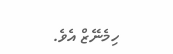ހިމެނޭޒް އެވެ.